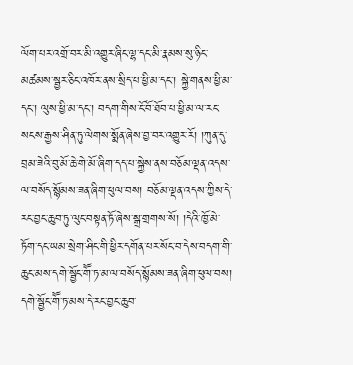ལོག་པར་འགྲོ་བར་མི་འགྱུར་ཞིང་ལྷ་དང་མི་རྣམས་སུ་ཉིང་མཚམས་སྦྱར་ཅིང་འཁོར་ནས་སྲིད་པ་ཕྱི་མ་དང་། སྐྱེ་གནས་ཕྱི་མ་དང་། ལུས་ཕྱི་མ་དང་། བདག་གིས་ངོ་བོ་ཐོབ་པ་ཕྱི་མ་ལ་རང་སངས་རྒྱས་ཤིན་ཏུ་ལེགས་སྨོན་ཞེས་བྱ་བར་འགྱུར་རོ། །ཀུན་དུ་བྲམ་ཟེའི་བུ་མོ་ཆེ་གེ་མོ་ཞིག་དད་པ་སྐྱེས་ནས་བཅོམ་ལྡན་འདས་ལ་བསོད་སྙོམས་ཟན་ཞིག་ཕུལ་བས། བཅོམ་ལྡན་འདས་ཀྱིས་དེ་རང་བྱང་ཆུབ་ཏུ་ལུང་བསྟན་ཏོ་ཞེས་སྒྲ་གྲགས་སོ། །དེའི་ཁྱོ་མེ་ཏོག་དང་ཡམ་སྲེག་ཤིང་གི་ཕྱིར་དགོན་པར་སོང་བ་དེས་བདག་གི་ཆུང་མས་དགེ་སྦྱོང་གཽ་ཏ་མ་ལ་བསོད་སྙོམས་ཟན་ཞིག་ཕུལ་བས། དགེ་སྦྱོང་གཽ་ཏ་མས་དེ་རང་བྱང་ཆུབ་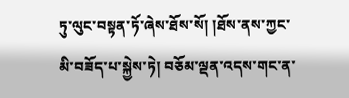ཏུ་ལུང་བསྟན་ཏོ་ཞེས་ཐོས་སོ། །ཐོས་ནས་ཀྱང་མི་བཟོད་པ་སྐྱེས་ཏེ། བཅོམ་ལྡན་འདས་གང་ན་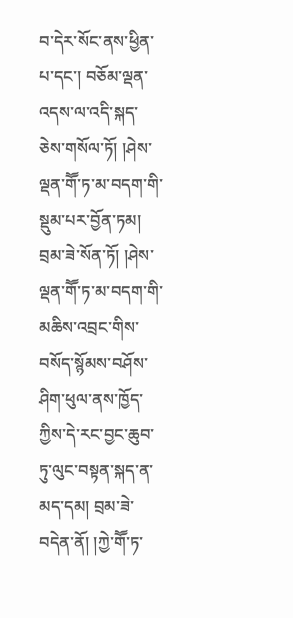བ་དེར་སོང་ནས་ཕྱིན་པ་དང་། བཅོམ་ལྡན་འདས་ལ་འདི་སྐད་ཅེས་གསོལ་ཏོ། །ཤེས་ལྡན་གཽ་ཏ་མ་བདག་གི་སྡུམ་པར་བྱོན་ཏམ། བྲམ་ཟེ་སོན་ཏོ། །ཤེས་ལྡན་གཽ་ཏ་མ་བདག་གི་མཆིས་འབྲང་གིས་བསོད་སྙོམས་བཤོས་ཤིག་ཕུལ་ནས་ཁྱོད་ཀྱིས་དེ་རང་བྱང་ཆུབ་ཏུ་ལུང་བསྟན་སྐད་ན་མད་དམ། བྲམ་ཟེ་བདེན་ནོ། །ཀྱེ་གཽ་ཏ་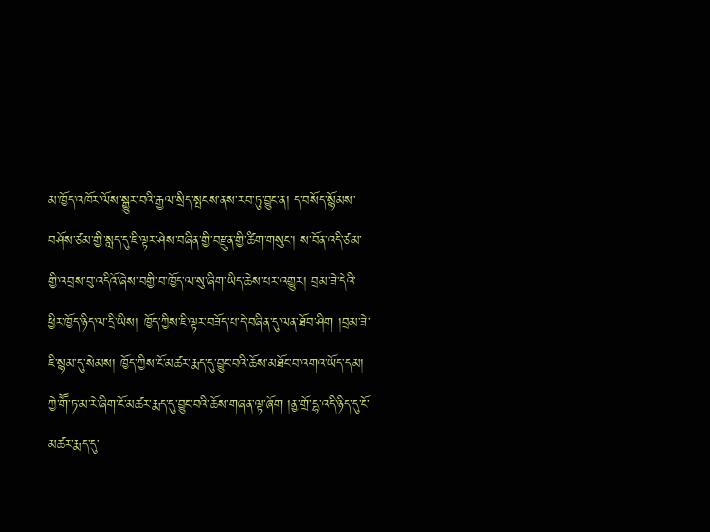མ་ཁྱོད་འཁོར་ལོས་སྒྱུར་བའི་རྒྱལ་སྲིད་སྤངས་ནས་རབ་ཏུ་བྱུང་ན། ད་བསོད་སྙོམས་བཤོས་ཙམ་གྱི་སླད་དུ་ཇི་ལྟར་ཤེས་བཞིན་གྱི་བརྫུན་གྱི་ཚིག་གསུང་། ས་བོན་འདི་ཙམ་གྱི་འབྲས་བུ་འདིའོ་ཞེས་བགྱི་བ་ཁྱོད་ལ་སུ་ཞིག་ཡིད་ཆེས་པར་འགྱུར། བྲམ་ཟེ་དེའི་ཕྱིར་ཁྱོད་ཉིད་ལ་དྲི་ཡིས། ཁྱོད་ཀྱིས་ཇི་ལྟར་བཟོད་པ་དེ་བཞིན་དུ་ལན་ཐོབ་ཤིག །བྲམ་ཟེ་ཇི་སྙམ་དུ་སེམས། ཁྱོད་ཀྱིས་ངོ་མཚར་རྨད་དུ་བྱུང་བའི་ཆོས་མཐོང་བ་འགའ་ཡོད་དམ། ཀྱེ་གཽ་ཏ་མ་རེ་ཞིག་ངོ་མཚར་རྨད་དུ་བྱུང་བའི་ཆོས་གཞན་ལྟ་ཞོག །ནྱ་གྲོ་དྷ་འདི་ཉིད་དུ་ངོ་མཚར་རྨད་དུ་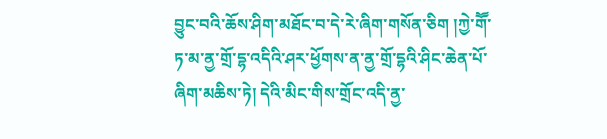བྱུང་བའི་ཆོས་ཤིག་མཐོང་བ་དེ་རེ་ཞིག་གསོན་ཅིག །ཀྱེ་གཽ་ཏ་མ་ནྱ་གྲོ་དྷ་འདིའི་ཤར་ཕྱོགས་ན་ནྱ་གྲོ་དྷའི་ཤིང་ཆེན་པོ་ཞིག་མཆིས་ཏེ། དེའི་མིང་གིས་གྲོང་འདི་ནྱ་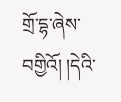གྲོ་དྷ་ཞེས་བགྱིའོ། །དེའི་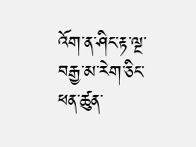འོག་ན་ཤིང་རྟ་ལྔ་བརྒྱ་མ་རེག་ཅིང་ཕན་ཚུན་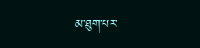མ་ཐུག་པར་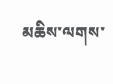མཆིས་ལགས་